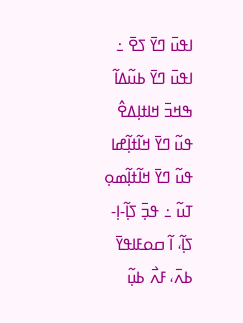ߊߟߎ߫ ߣߌ߫ ߖߐ߫ ߸ ߊߟߎ߫ ߣߌ߫ ߕߎ߬ߡߊ߬ ߒߞߏ߫ ߞߊߙߊ߲ߡߐ߮ ߟߎ߬ ߣߌ߫ ߞߊ߬ߙߊ߲߬ߝߊ ߟߎ߬ ߣߌ߫ ߞߊ߬ߙߊ߲߬ߘߋ߲ ߠߎ߬ ߸ ߟߏ߲߫ ߖߊ߲߬-ߊ߲-ߖߊ߲߬، ߊ߬ ߛߋߓߊߟߌ߫ ߕߍ߫، ߓߍ߯ ߕߎ߲߬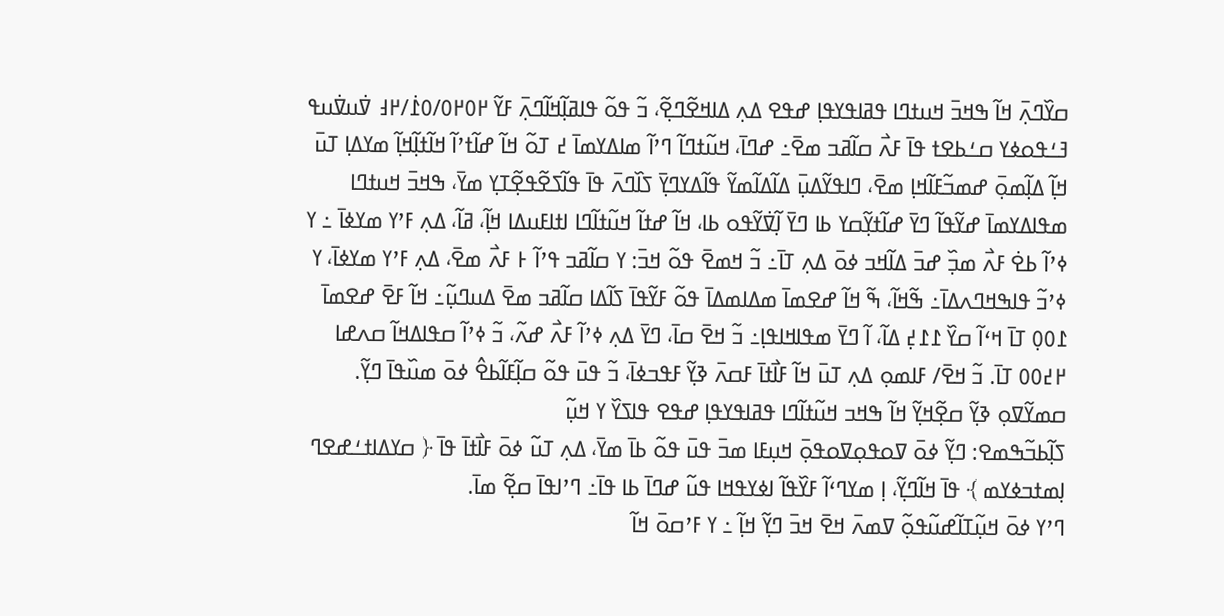ߛߌ߰ߣߍ߲߫ ߞߊ߬ ߒߞߏ߫ ߞߎߙߣߊ ߟߥߊߟߌߟߊ߲ ߝߟߐ ߡߍ߲ ߡߊߞߐ߬ߣߐ߲߬، ߏ߬ ߟߋ߬ ߟߊߥߊ߲߬ߞߊ߬ߣߍ߲߫ ߓߌ߬ ߂߀߂߀/߀߁߭/߂߃ ߜ߭ߎߜ߭ߎߟ ߔߑߟߋߦߌ ߛߑߕߐߙ ߟߊ߫ ߓߍ߯ ߛߊ߬ߥߏ ߘߐ߫߸ ߝߣߊ߫، ߞߎ߬ߙߣߊ߬ ߣߴߊ߬ ߘߊߡߌߘߊ߫ ߄ ߠߋ߬ ߞߊ߬ ߝߊ߬ߙߴߊ߬ ߞߊ߬ߙߊ߲߬ߞߊ߲߬ ߘߌߡߊ߲ ߠߎ߫ ߞߊ߲߬ ߡߊ߲߬ߘߋ߲߫ ߝߘߏ߬ߓߊ߬ߞߊ߲ ߘߐ߫، ߣߊߟߌ߬ߡߎ߲߫ ߡߊ߬ߡߊ߬ߘߌ߬ ߟߊ߬ߡߌߣߌ߲߫ ߖߊ߰ߣߍ߫ ߟߊ߫ ߟߊ߬ߖߐ߬ߟߐ߲߬ߠߌ߲ ߘߌ߫، ߒߞߏ߫ ߞߎߙߣߊ ߘߟߊߡߌߘߊ߫ ߝߌ߬ߟߊ߬ ߣߌ߫ ߝߊ߬ߙߌ߲߬ߛߌ ߕߊ ߣߌ߫ ߊ߲߬ߜ߭ߌ߬ߟߋ ߕߊ، ߞߊ߬ ߝߙߊ߬ ߞߎ߬ߙߊ߬ߣߊ ߊߙߊߓߎߡߊ ߞߊ߲߬، ߥߊ߬، ߡߍ߲ ߓߴߌ ߘߌߦߊ߫ ߸ ߌ ߦߴߊ߬ ߕߐ߭ ߓߍ߯ ߘߏ߲߰ ߝߏ߫ ߡߊ߬ߞߏ ߦߋ߫ ߡߍ߲ ߠߊ߫߸ ߏ߬ ߞߘߐ߫ ߟߋ߬ ߞߏ߫: ߌ ߛߊ߬ߥߏ ߟߴߊ߬ ߅ ߓߍ߯ ߘߐ߫، ߡߍ߲ ߓߴߌ ߘߌߦߊ߫، ߌ ߦߴߏ߬ ߟߊߒߞߣߍߡߊ߫߸ ߒ߬ߞߊ߬، ߒ߬ ߞߊ߬ ߝߐߘߊ߫ ߘߡߊߘߡߊ߫ ߟߋ߬ ߓߌ߬ߟߊ߫ ߖߊ߬ߡߊ ߛߊ߬ߥߏ ߘߐ߫ ߡߎߣߎ߲߬߸ ߞߊ߬ ߓߐ߫ ߝߐߘߊ߫ ߁߀߀߲ ߠߊ߫ ߞߵߊ߬ ߛߌ߰ ߁߁߄߲ ߡߊ߬، ߊ߬ ߣߌ߫ ߘߟߊߞߊߟߊ߲߸ ߏ߬ ߞߐ߫ ߛߊ߫، ߣߌ߫ ߡߍ߲ ߦߴߊ߬ ߓߍ߯ ߝߍ߬، ߏ߬ ߦߴߊ߬ ߛߟߊߡߞߊ߬ ߛߍߝߊ ߂߄߀߀ ߠߊ߫. ߏ߬ ߞߐ߫/ ߓߊߘߋ߲ ߡߍ߲ ߠߎ߫ ߞߊ߬ ߓߊ߯ߙߊ߫ ߓߛߍ߫ ߢߌ߲߬ ߓߟߏߦߊ߫، ߏ߬ ߟߎ߫ ߟߋ߬ ߛߊ߲߬ߓߊ߬ߕߐ߮ ߦߋ߫ ߘߎ߰ߟߊ߫ ߣߌ߲߬.
ߛߘߌ߬ߜߋ߲ ߢߌ߲߬ ߛߐ߲߬ߞߌ߲߬ ߞߊ߬ ߒߞߏ ߞߎ߬ߙߊ߬ߣߊ ߟߥߊߟߌߟߊ߲ ߝߟߐ ߟߊߖߌ߰ ߌ ߞߎ߲߬
ߖߊ߲߬ߕߏ߬ߒߘߐ: ߣߌ߲߬ ߦߋ߫ ߜߋߟߋ߲ߜߋߟߋ߲߫ ߞߎ߲ߓߊ ߘߏ߫ ߟߎ߫ ߟߋ߬ ߕߊ߫ ߘߌ߫، ߡߍ߲ ߠߎ߬ ߦߋ߫ ߓߊ߯ߙߊ߫ ߟߊ߫ ﴿ ߛߌߡߊߙߑߝߐߣ ߊ߲ߘߙߏߦߌߘ ﴾ ߟߊ߫ ߞߊ߬ߣߌ߲߬، ߊ߲ ߘߌߣߵߊ߬ ߓߌ߰ߟߊ߬ ߊߦߌߟߞߊ ߟߎ߬ ߝߣߊ߫ ߕߊ ߟߊ߫߸ ߣߴߊߟߊ߫ ߛߐ߲߬ ߘߊ߫.
ߣߴߌ ߦߋ߫ ߞߎ߲߬ߠߊ߬ߝߎ߬ߟߋ߲߬ ߜߘߍ߫ ߞߐ߫ ߞߏ߫ ߣߌ߲߬ ߞߊ߲߬ ߸ ߌ ߓߴߛߋ߫ ߞߊ߬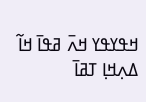ߞߟߌߟߌ ߞߍ߫ ߥߟߊ߫ ߞߊ߬ ߡߍ߲ߞߊ߲ ߠߥߊ߫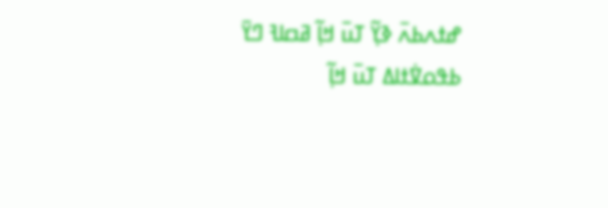ߝߙߍߕߍ߫ ߢߌ߲߬ ߠߎ߫ ߞߊ߲߬ ߥߛߊߔ ߣߌ߫ ߕߟߋߜ߭ߙߊߡ ߠߎ߫ ߞߊ߲߬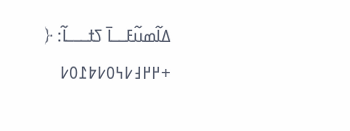ߡߊ߬ߘߎ߬ߓߺߺߊ߫ ߖߙߺߺߺߊ߬: ﴿ +߂߂߃߇߆߀߇߈߁߀߇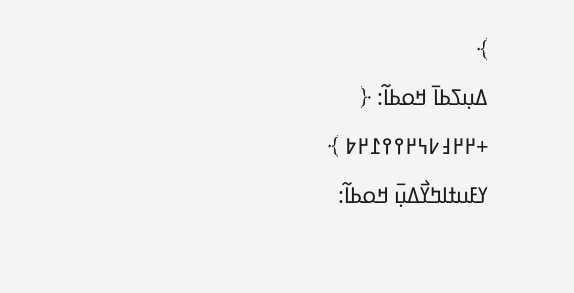﴾
ߡߎ߲ߖߕߊ߫ ߞߋߕߊ߬: ﴿ +߂߂߃߇߆߂߉߉߁߂߈ ﴾
ߌߓߎߙߊߤߌ߯ߡߎ߲߫ ߞߋߕߊ߬: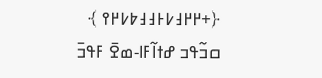﴿+߂߂߃߇߅߃߃߈߇߂߉ ﴾
ߛߏ߬ߟߏ ߝߙߊ߬ߓߊ-ߘߐ߫ ߓߟߏ߫